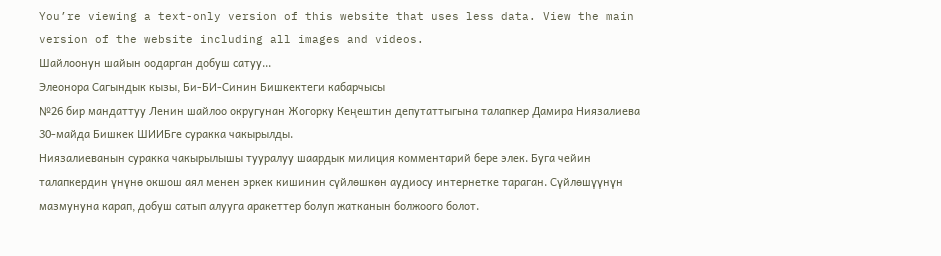You’re viewing a text-only version of this website that uses less data. View the main version of the website including all images and videos.
Шайлоонун шайын оодарган добуш сатуу...
Элеонора Сагындык кызы, Би-БИ-Синин Бишкектеги кабарчысы
№26 бир мандаттуу Ленин шайлоо округунан Жогорку Кеңештин депутаттыгына талапкер Дамира Ниязалиева 30-майда Бишкек ШИИБге суракка чакырылды.
Ниязалиеванын суракка чакырылышы тууралуу шаардык милиция комментарий бере элек. Буга чейин талапкердин үнүнө окшош аял менен эркек кишинин сүйлөшкөн аудиосу интернетке тараган. Сүйлөшүүнүн мазмунуна карап, добуш сатып алууга аракеттер болуп жатканын болжоого болот.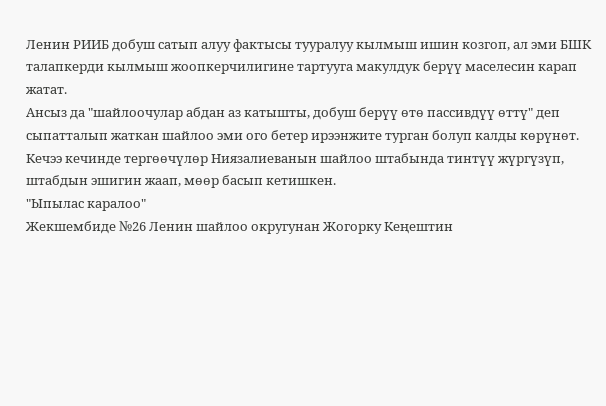Ленин РИИБ добуш сатып алуу фактысы тууралуу кылмыш ишин козгоп, ал эми БШК талапкерди кылмыш жоопкерчилигине тартууга макулдук берүү маселесин карап жатат.
Ансыз да "шайлоочулар абдан аз катышты, добуш берүү өтө пассивдүү өттү" деп сыпатталып жаткан шайлоо эми ого бетер ирээнжите турган болуп калды көрүнөт.
Кечээ кечинде тергөөчүлөр Ниязалиеванын шайлоо штабында тинтүү жүргүзүп, штабдын эшигин жаап, мөөр басып кетишкен.
"Ыпылас каралоо"
Жекшембиде №26 Ленин шайлоо округунан Жогорку Кеңештин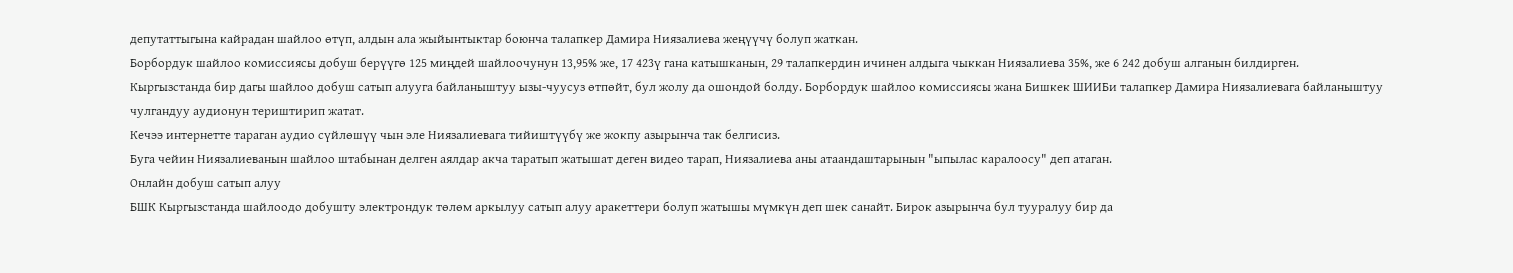депутаттыгына кайрадан шайлоо өтүп, алдын ала жыйынтыктар боюнча талапкер Дамира Ниязалиева жеңүүчү болуп жаткан.
Борбордук шайлоо комиссиясы добуш берүүгө 125 миңдей шайлоочунун 13,95% же, 17 423ү гана катышканын, 29 талапкердин ичинен алдыга чыккан Ниязалиева 35%, же 6 242 добуш алганын билдирген.
Кыргызстанда бир дагы шайлоо добуш сатып алууга байланыштуу ызы-чуусуз өтпөйт, бул жолу да ошондой болду. Борбордук шайлоо комиссиясы жана Бишкек ШИИБи талапкер Дамира Ниязалиевага байланыштуу чулгандуу аудионун териштирип жатат.
Кечээ интернетте тараган аудио сүйлөшүү чын эле Ниязалиевага тийиштүүбү же жокпу азырынча так белгисиз.
Буга чейин Ниязалиеванын шайлоо штабынан делген аялдар акча таратып жатышат деген видео тарап, Ниязалиева аны атаандаштарынын "ыпылас каралоосу" деп атаган.
Онлайн добуш сатып алуу
БШК Кыргызстанда шайлоодо добушту электрондук төлөм аркылуу сатып алуу аракеттери болуп жатышы мүмкүн деп шек санайт. Бирок азырынча бул тууралуу бир да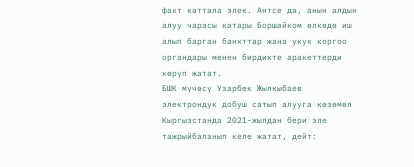факт каттала элек. Антсе да, анын алдын алуу чарасы катары Боршайком өлкөдө иш алып барган банкттар жана укук коргоо органдары менен бирдикте аракеттерди көрүп жатат.
БШК мүчөсү Узарбек Жылкыбаев электрондук добуш сатып алууга көзөмөл Кыргызстанда 2021-жылдан бери эле тажрыйбаланып келе жатат, дейт: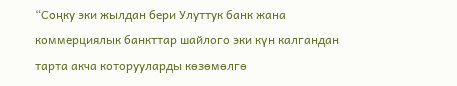“Соңку эки жылдан бери Улуттук банк жана коммерциялык банкттар шайлого эки күн калгандан тарта акча которууларды көзөмөлгө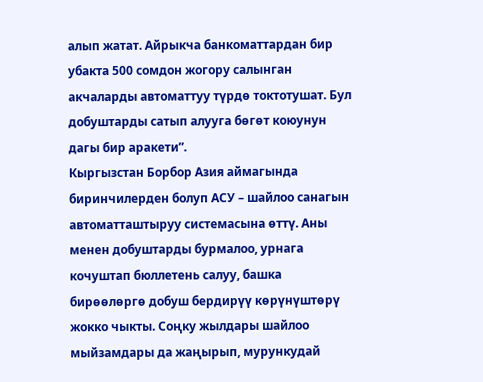алып жатат. Айрыкча банкоматтардан бир убакта 500 сомдон жогору салынган акчаларды автоматтуу түрдө токтотушат. Бул добуштарды сатып алууга бөгөт коюунун дагы бир аракети”.
Кыргызстан Борбор Азия аймагында биринчилерден болуп АСУ – шайлоо санагын автоматташтыруу системасына өттү. Аны менен добуштарды бурмалоо, урнага кочуштап бюллетень салуу, башка бирөөлөргө добуш бердирүү көрүнүштөрү жокко чыкты. Соңку жылдары шайлоо мыйзамдары да жаңырып, мурункудай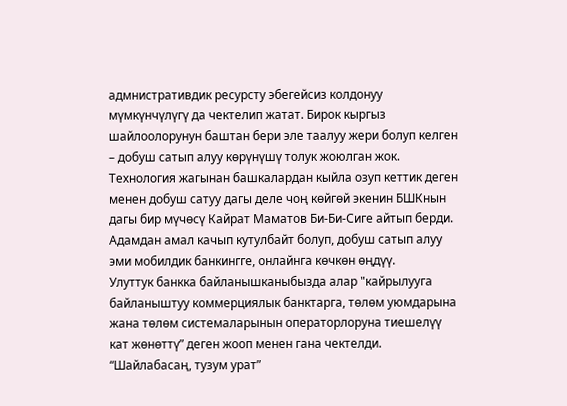адмнистративдик ресурсту эбегейсиз колдонуу мүмкүнчүлүгү да чектелип жатат. Бирок кыргыз шайлоолорунун баштан бери эле таалуу жери болуп келген – добуш сатып алуу көрүнүшү толук жоюлган жок.
Технология жагынан башкалардан кыйла озуп кеттик деген менен добуш сатуу дагы деле чоң көйгөй экенин БШКнын дагы бир мүчөсү Кайрат Маматов Би-Би-Сиге айтып берди.
Адамдан амал качып кутулбайт болуп, добуш сатып алуу эми мобилдик банкингге, онлайнга көчкөн өңдүү.
Улуттук банкка байланышканыбызда алар "кайрылууга байланыштуу коммерциялык банктарга, төлөм уюмдарына жана төлөм системаларынын операторлоруна тиешелүү кат жөнөттү” деген жооп менен гана чектелди.
“Шайлабасаң, тузум урат”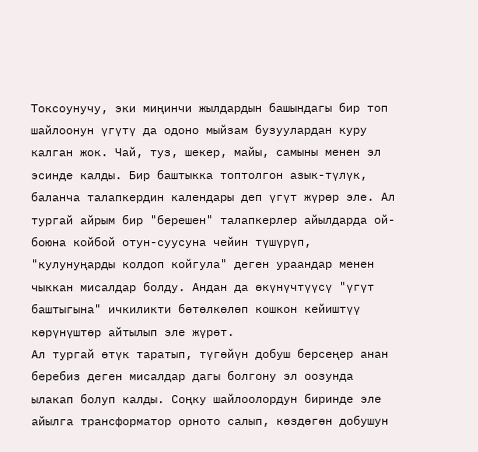Токсоунучу, эки миңинчи жылдардын башындагы бир топ шайлоонун үгүтү да одоно мыйзам бузуулардан куру калган жок. Чай, туз, шекер, майы, самыны менен эл эсинде калды. Бир баштыкка топтолгон азык-түлүк, баланча талапкердин календары деп үгүт жүрөр эле. Ал тургай айрым бир "берешен" талапкерлер айылдарда ой-боюна койбой отун-суусуна чейин түшүрүп, "кулунуңарды колдоп койгула" деген ураандар менен чыккан мисалдар болду. Андан да өкүнүчтүүсү "үгүт баштыгына" ичкиликти бөтөлкөлөп кошкон кейиштүү көрүнүштөр айтылып эле жүрөт.
Ал тургай өтүк таратып, түгөйүн добуш берсеңер анан беребиз деген мисалдар дагы болгону эл оозунда ылакап болуп калды. Соңку шайлоолордун биринде эле айылга трансформатор орното салып, көздөгөн добушун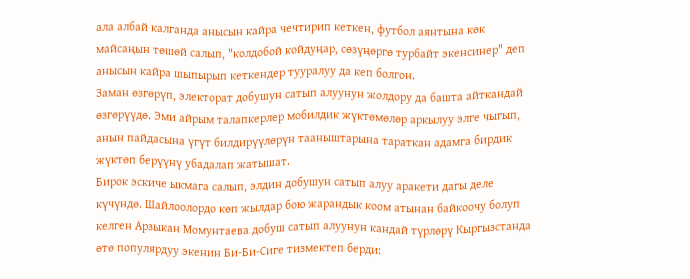ала албай калганда анысын кайра чечтирип кеткен, футбол аянтына көк майсаңын төшөй салып, "колдобой койдуңар, сөзүңөргө турбайт экенсинер" деп анысын кайра шыпырып кеткендер тууралуу да кеп болгон.
Заман өзгөрүп, электорат добушун сатып алуунун жолдору да башта айткандай өзгөрүүдө. Эми айрым талапкерлер мобилдик жүктөмөлөр аркылуу элге чыгып, анын пайдасына үгүт билдирүүлөрүн тааныштарына тараткан адамга бирдик жүктөп берүүнү убадалап жатышат.
Бирок эскиче ыкмага салып, элдин добушун сатып алуу аракети дагы деле күчүндө. Шайлоолордо көп жылдар бою жарандык коом атынан байкоочу болуп келген Арзыкан Момунтаева добуш сатып алуунун кандай түрлөрү Кыргызстанда өтө популярдуу экенин Би-Би-Сиге тизмектеп берди: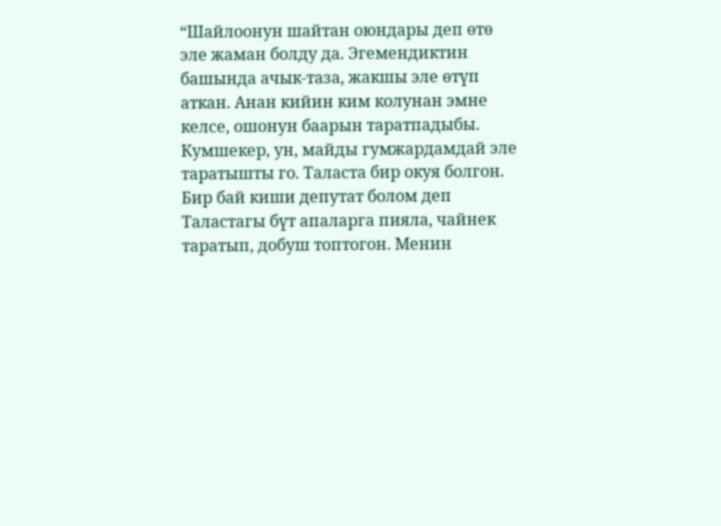“Шайлоонун шайтан оюндары деп өтө эле жаман болду да. Эгемендиктин башында ачык-таза, жакшы эле өтүп аткан. Анан кийин ким колунан эмне келсе, ошонун баарын таратпадыбы. Кумшекер, ун, майды гумжардамдай эле таратышты го. Таласта бир окуя болгон. Бир бай киши депутат болом деп Таластагы бүт апаларга пияла, чайнек таратып, добуш топтогон. Менин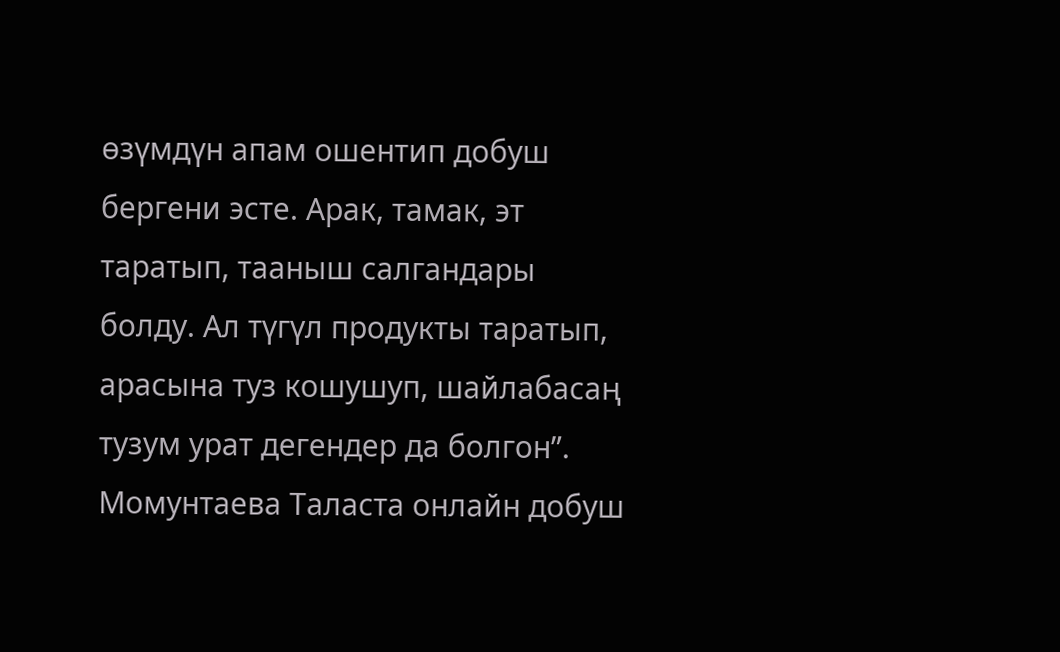өзүмдүн апам ошентип добуш бергени эсте. Арак, тамак, эт таратып, тааныш салгандары болду. Ал түгүл продукты таратып, арасына туз кошушуп, шайлабасаң тузум урат дегендер да болгон”.
Момунтаева Таласта онлайн добуш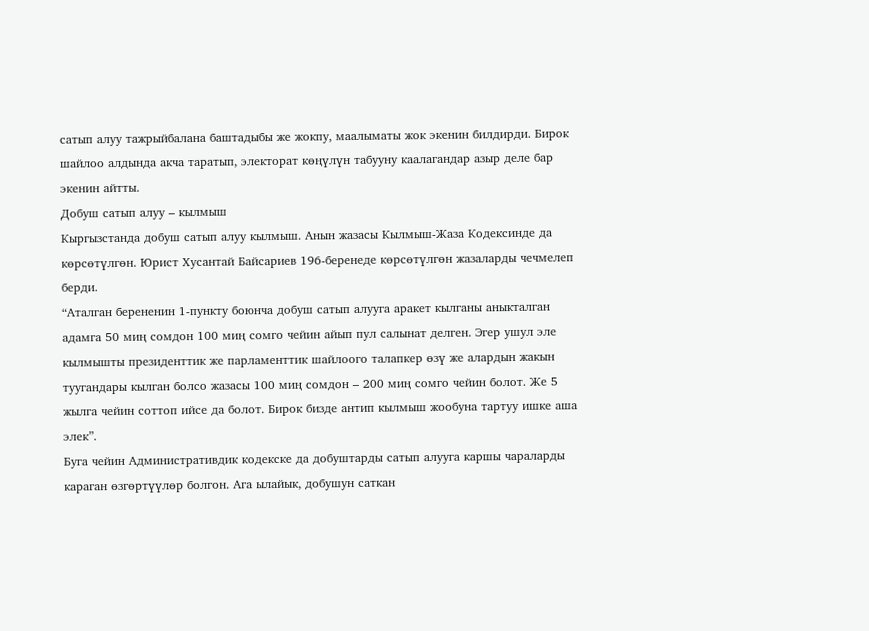сатып алуу тажрыйбалана баштадыбы же жокпу, маалыматы жок экенин билдирди. Бирок шайлоо алдында акча таратып, электорат көңүлүн табууну каалагандар азыр деле бар экенин айтты.
Добуш сатып алуу – кылмыш
Кыргызстанда добуш сатып алуу кылмыш. Анын жазасы Кылмыш-Жаза Кодексинде да көрсөтүлгөн. Юрист Хусантай Байсариев 196-беренеде көрсөтүлгөн жазаларды чечмелеп берди.
“Аталган берененин 1-пункту боюнча добуш сатып алууга аракет кылганы аныкталган адамга 50 миң сомдон 100 миң сомго чейин айып пул салынат делген. Эгер ушул эле кылмышты президенттик же парламенттик шайлоого талапкер өзү же алардын жакын туугандары кылган болсо жазасы 100 миң сомдон – 200 миң сомго чейин болот. Же 5 жылга чейин соттоп ийсе да болот. Бирок бизде антип кылмыш жообуна тартуу ишке аша элек”.
Буга чейин Административдик кодекске да добуштарды сатып алууга каршы чараларды караган өзгөртүүлөр болгон. Ага ылайык, добушун саткан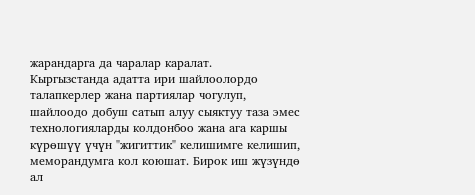жарандарга да чаралар каралат.
Кыргызстанда адатта ири шайлоолордо талапкерлер жана партиялар чогулуп, шайлоодо добуш сатып алуу сыяктуу таза эмес технологияларды колдонбоо жана ага каршы күрөшүү үчүн "жигиттик" келишимге келишип, меморандумга кол коюшат. Бирок иш жүзүндө ал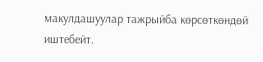макулдашуулар тажрыйба көрсөткөндөй иштебейт.